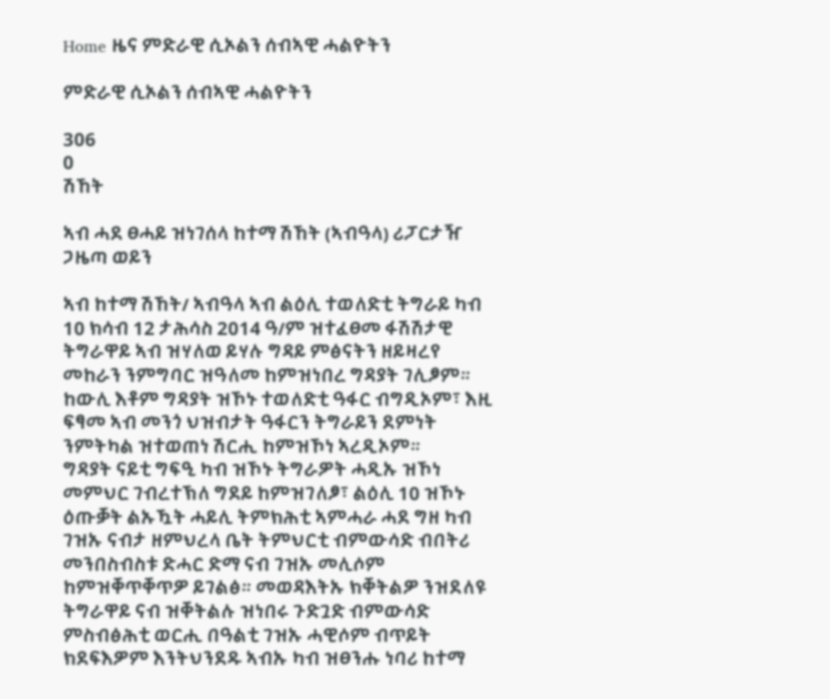Home ዜና ምድራዊ ሲኦልን ሰብኣዊ ሓልዮትን

ምድራዊ ሲኦልን ሰብኣዊ ሓልዮትን

306
0
ሽኸት

ኣብ ሓደ ፀሓይ ዝነገሰላ ከተማ ሽኸት (ኣብዓላ) ሪፓርታዥ ጋዜጣ ወይን

ኣብ ከተማ ሽኸት/ ኣብዓላ ኣብ ልዕሊ ተወለድቲ ትግራይ ካብ 10 ክሳብ 12 ታሕሳስ 2014 ዓ/ም ዝተፈፀመ ፋሽሽታዊ ትግራዋይ ኣብ ዝሃለወ ይሃሉ ግዳይ ምፅናትን ዘይዛረየ መከራን ንምግባር ዝዓለመ ከምዝነበረ ግዳያት ገሊፆም። ከውሊ እቶም ግዳያት ዝኾኑ ተወለድቲ ዓፋር ብግዲኦም፣ እዚ ፍፃመ ኣብ መንጎ ህዝብታት ዓፋርን ትግራይን ደምነት ንምትካል ዝተወጠነ ሽርሒ ከምዝኾነ ኣረዲኦም።
ግዳያት ናይቲ ግፍዒ ካብ ዝኾኑ ትግራዎት ሓዲኡ ዝኾነ መምህር ገብረተኽለ ግደይ ከምዝገለፆ፣ ልዕሊ 10 ዝኾኑ ዕጡቓት ልኡዃት ሓይሊ ትምክሕቲ ኣምሓራ ሓደ ግዘ ካብ ገዝኡ ናብታ ዘምህረላ ቤት ትምህርቲ ብምውሳድ ብበትሪ መንበስብስቱ ድሓር ድማ ናብ ገዝኡ መሊሶም ከምዝቐጥቐጥዎ ይገልፅ። መወዳእትኡ ክቐትልዎ ንዝደለዩ ትግራዋይ ናብ ዝቐትልሉ ዝነበሩ ጉድጓድ ብምውሳድ ምስብፅሕቲ ወርሒ በዓልቲ ገዝኡ ሓዊሶም ብጥይት ክደፍእዎም እንትህንደዱ ኣብኡ ካብ ዝፀንሑ ነባሪ ከተማ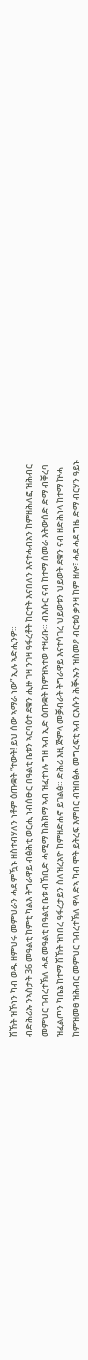ሽኸት ዝኾነን ካብ ወዱ ዘምህሩ መምህራን ሓደ ምዃኑ ዘስተብሃለን ነቶም ዕጡቋት “ተውት! ይህ ሰው ኣማራ ነው” ኢሉ ኣድሒንዎ።
ብድሕሪኡ ንኣስታት 36 መዓልቲ ከምቲ ካልእ ትግራዋይ ብፅሕቲ ወርሒ ነብሰፁር በዓልቲ ቤቱን ኣርባዕተ ደቁን ሒዙ ገዛ ንገዛ ዓፋረቶት ከርተት እናበለን እናተሓብአን ከምዘሕለፎ ዝሕብር መምህር ገብረተኽለ ሓደ መዓልቲ በዓልቲ ቤቱ ብኸቢድ ሓሚማ ከሕክማ ኣብ ዝፈተነሉ ግዘ ኣብ ኢድ ዕጡቋት ከምዝኣተወ ተዛሪቡ። ብእሱር ናብ ከተማ ሰመራ እትውሰድ ድማ ብቐረባ ዝፈልጦን ካቤኔ ከተማ ሽኸት ዝነበረ ዓፋረታይን ስለዝረአዮ ከምዘድሐኖ ይገልፅ። ድሕሪ እዚ ጅምላ መቓብራት ትግራዋይ እናተሳገረ ህይወቱን ህይወት ደቁን ናብ ዘድሕነላ ከተማ ኵሓ ከምዝመፀ ዝሕብር መምህር ገብረተኽለ ዋላ ድኣ ካብ ሞት ይትረፍ እምበር ብዝበፅሖ መግረፍቲ ኣብ ርእሱን ሕቚኡን ዝስመዖ ብርቱዕ ቃንዛ ከም ዘሎ፣ ሓደ ሓደ ግዜ ድማ ብርሃን ዓይኑ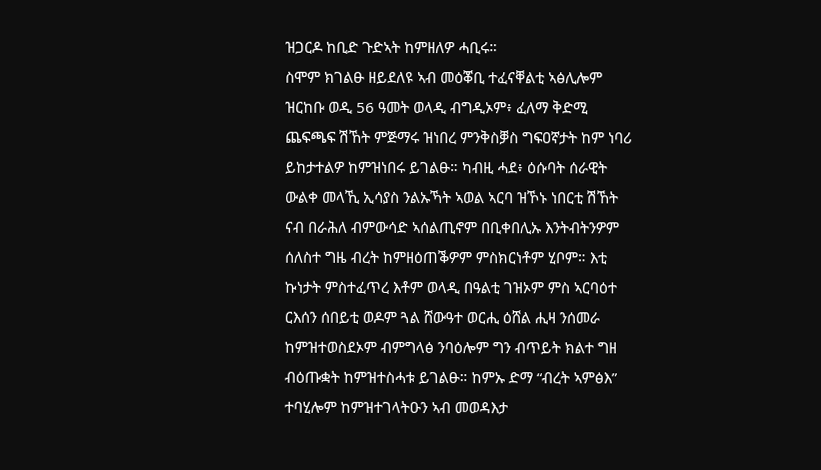ዝጋርዶ ከቢድ ጉድኣት ከምዘለዎ ሓቢሩ።
ስሞም ክገልፁ ዘይደለዩ ኣብ መዕቖቢ ተፈናቐልቲ ኣፅሊሎም ዝርከቡ ወዲ 56 ዓመት ወላዲ ብግዲኦም፥ ፈለማ ቅድሚ ጨፍጫፍ ሽኸት ምጅማሩ ዝነበረ ምንቅስቓስ ግፍዐኛታት ከም ነባሪ ይከታተልዎ ከምዝነበሩ ይገልፁ። ካብዚ ሓደ፥ ዕሱባት ሰራዊት ውልቀ መላኺ ኢሳያስ ንልኡኻት ኣወል ኣርባ ዝኾኑ ነበርቲ ሽኸት ናብ በራሕለ ብምውሳድ ኣሰልጢኖም በቢቀበሊኡ እንትብትንዎም ሰለስተ ግዜ ብረት ከምዘዕጠቕዎም ምስክርነቶም ሂቦም። እቲ ኩነታት ምስተፈጥረ እቶም ወላዲ በዓልቲ ገዝኦም ምስ ኣርባዕተ ርእሰን ሰበይቲ ወዶም ጓል ሸውዓተ ወርሒ ዕሸል ሒዛ ንሰመራ ከምዝተወስደኦም ብምግላፅ ንባዕሎም ግን ብጥይት ክልተ ግዘ ብዕጡቋት ከምዝተስሓቱ ይገልፁ። ከምኡ ድማ “ብረት ኣምፅእ” ተባሂሎም ከምዝተገላትዑን ኣብ መወዳእታ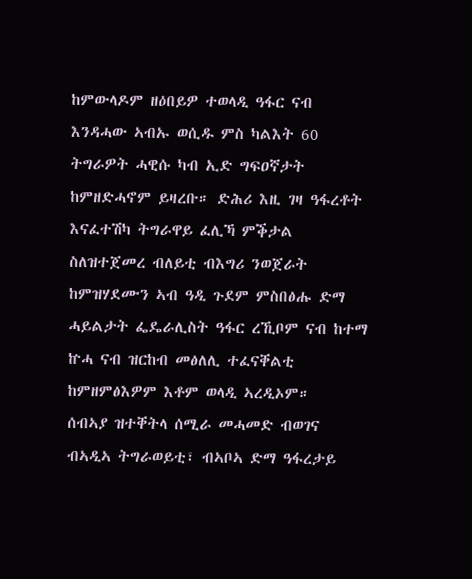ከምውላዶም ዘዕበይዎ ተወላዲ ዓፋር ናብ እንዳሓው ኣብኡ ወሲዱ ምስ ካልእት 60 ትግራዎት ሓዊሱ ካብ ኢድ ግፍዐኛታት ከምዘድሓኖም ይዛረቡ። ድሕሪ እዚ ገዛ ዓፋረቶት እናፈተሽካ ትግራዋይ ፈሊኻ ምቕታል ስለዝተጀመረ ብለይቲ ብእግሪ ንወጀራት ከምዝሃደሙን ኣብ ዓዲ ጉደም ምስበፅሑ ድማ ሓይልታት ፌዴራሊስት ዓፋር ረኺቦም ናብ ከተማ ኵሓ ናብ ዝርከብ መፅለሊ ተፈናቐልቲ ከምዘምፅእዎም እቶም ወላዲ ኣረዲኦም።
ሰብኣያ ዝተቐትላ ሰሚራ መሓመድ ብወገና ብኣዲኣ ትግራወይቲ፣ ብኣቦኣ ድማ ዓፋረታይ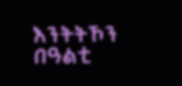እንትትኾን በዓልቲ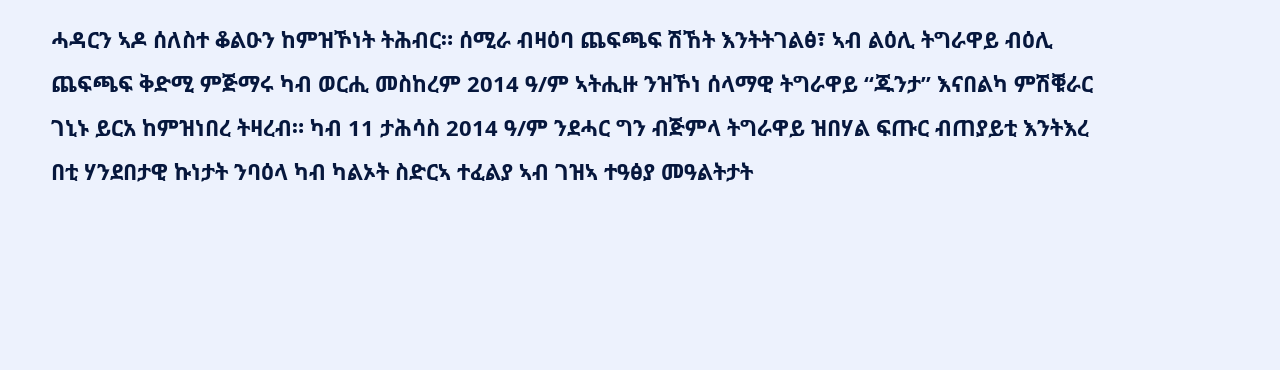ሓዳርን ኣዶ ሰለስተ ቆልዑን ከምዝኾነት ትሕብር። ሰሚራ ብዛዕባ ጨፍጫፍ ሽኸት እንትትገልፅ፣ ኣብ ልዕሊ ትግራዋይ ብዕሊ ጨፍጫፍ ቅድሚ ምጅማሩ ካብ ወርሒ መስከረም 2014 ዓ/ም ኣትሒዙ ንዝኾነ ሰላማዊ ትግራዋይ “ጁንታ” እናበልካ ምሽቑራር ገኒኑ ይርአ ከምዝነበረ ትዛረብ። ካብ 11 ታሕሳስ 2014 ዓ/ም ንደሓር ግን ብጅምላ ትግራዋይ ዝበሃል ፍጡር ብጠያይቲ እንትእረ በቲ ሃንደበታዊ ኩነታት ንባዕላ ካብ ካልኦት ስድርኣ ተፈልያ ኣብ ገዝኣ ተዓፅያ መዓልትታት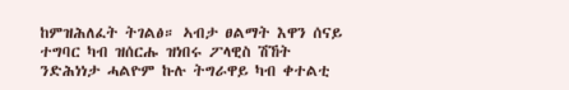ከምዝሕለፈት ትገልፅ። ኣብታ ፀልማት እዋን ሰናይ ተግባር ካብ ዝሰርሑ ዝነበሩ ፖላዊስ ሽኸት ንድሕነነታ ሓልዮም ኩሉ ትግራዋይ ካብ ቀተልቲ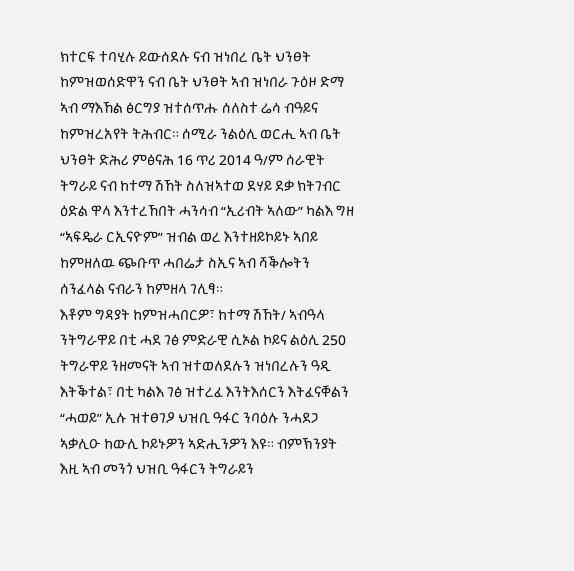ክተርፍ ተባሂሉ ይውሰደሉ ናብ ዝነበረ ቤት ህንፀት ከምዝወሰድዋን ናብ ቤት ህንፀት ኣብ ዝነበራ ጉዕዞ ድማ ኣብ ማእኸል ፅርግያ ዝተሰጥሑ ሰለስተ ሬሳ ብዓይና ከምዝረአየት ትሕብር። ሰሚራ ንልዕሊ ወርሒ ኣብ ቤት ህንፀት ድሕሪ ምፅናሕ 16 ጥሪ 2014 ዓ/ም ሰራዊት ትግራይ ናብ ከተማ ሽኸት ስለዝኣተወ ደሃይ ደቃ ክትገብር ዕድል ዋላ እንተረኸበት ሓንሳብ “ኢሪብት ኣለው” ካልእ ግዘ “ኣፍዴራ ርኢናዮም” ዝብል ወረ እንተዘይኮይኑ ኣበይ ከምዘለዉ ጭቡጥ ሓበሬታ ስኢና ኣብ ሻቕሎትን ሰንፈላል ናብራን ከምዘላ ገሊፃ።
እቶም ግዳያት ከምዝሓበርዎ፣ ከተማ ሽኸት/ ኣብዓላ ንትግራዋይ በቲ ሓደ ገፅ ምድራዊ ሲኦል ኮይና ልዕሊ 250 ትግራዋይ ንዘመናት ኣብ ዝተወለደሉን ዝነበረሉን ዓዲ እትቕተል፣ በቲ ካልእ ገፅ ዝተረፈ እንትእሰርን እትፈናቐልን “ሓወይ” ኢሉ ዝተፀገዖ ህዝቢ ዓፋር ንባዕሉ ንሓደጋ ኣቃሊዑ ከውሊ ኮይኑዎን ኣድሒንዎን እዩ። ብምኽንያት እዚ ኣብ መንጎ ህዝቢ ዓፋርን ትግራይን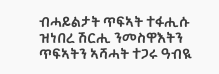ብሓይልታት ጥፍኣት ተፋሒሱ ዝነበረ ሽርሒ ንመስዋእትን ጥፍኣትን ኣሻሓት ተጋሩ ዓብዪ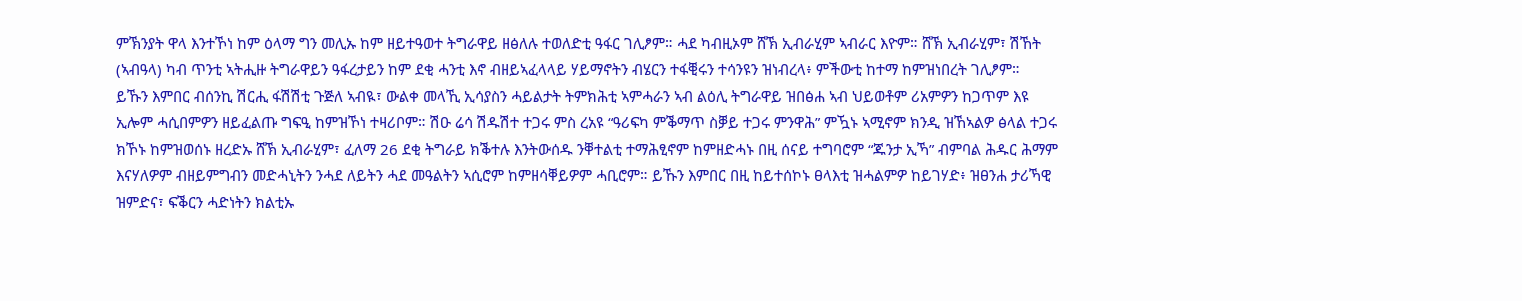ምኽንያት ዋላ እንተኾነ ከም ዕላማ ግን መሊኡ ከም ዘይተዓወተ ትግራዋይ ዘፅለሉ ተወለድቲ ዓፋር ገሊፆም። ሓደ ካብዚኦም ሸኽ ኢብራሂም ኣብራር እዮም። ሸኽ ኢብራሂም፣ ሽኸት (ኣብዓላ) ካብ ጥንቲ ኣትሒዙ ትግራዋይን ዓፋረታይን ከም ደቂ ሓንቲ እኖ ብዘይኣፈላላይ ሃይማኖትን ብሄርን ተፋቒሩን ተሳንዩን ዝነብረላ፥ ምችውቲ ከተማ ከምዝነበረት ገሊፆም።
ይኹን እምበር ብሰንኪ ሽርሒ ፋሽሽቲ ጉጅለ ኣብዪ፣ ውልቀ መላኺ ኢሳያስን ሓይልታት ትምክሕቲ ኣምሓራን ኣብ ልዕሊ ትግራዋይ ዝበፅሐ ኣብ ህይወቶም ሪአምዎን ከጋጥም እዩ ኢሎም ሓሲበምዎን ዘይፈልጡ ግፍዒ ከምዝኾነ ተዛሪቦም። ሽዑ ሬሳ ሽዱሽተ ተጋሩ ምስ ረአዩ “ዓሪፍካ ምቕማጥ ስቓይ ተጋሩ ምንዋሕ” ምዃኑ ኣሚኖም ክንዲ ዝኸኣልዎ ፅላል ተጋሩ ክኾኑ ከምዝወሰኑ ዘረድኡ ሸኽ ኢብራሂም፣ ፈለማ 26 ደቂ ትግራይ ክቕተሉ እንትውሰዱ ንቐተልቲ ተማሕፂኖም ከምዘድሓኑ በዚ ሰናይ ተግባሮም “ጁንታ ኢኻ” ብምባል ሕዱር ሕማም እናሃለዎም ብዘይምግብን መድሓኒትን ንሓደ ለይትን ሓደ መዓልትን ኣሲሮም ከምዘሳቐይዎም ሓቢሮም። ይኹን እምበር በዚ ከይተሰኮኑ ፀላእቲ ዝሓልምዎ ከይገሃድ፥ ዝፀንሐ ታሪኻዊ ዝምድና፣ ፍቕርን ሓድነትን ክልቲኡ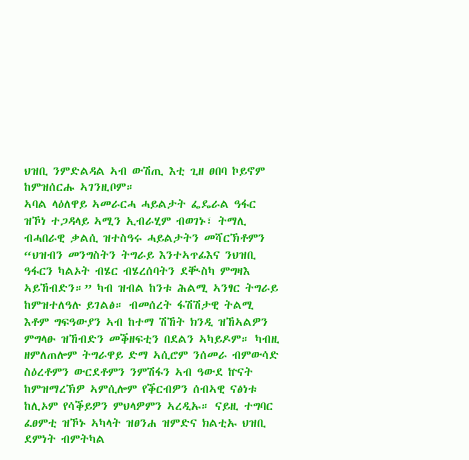ህዝቢ ንምድልዳል ኣብ ውሽጢ እቲ ጊዘ ፀበባ ኮይኖም ከምዝሰርሑ ኣገንዚቦም።
ኣባል ላዕለዋይ ኣመራርሓ ሓይልታት ፌዴራል ዓፋር ዝኾነ ተጋዳላይ ኣሚን ኢብራሂም ብወገኑ፣ ትማሊ ብሓበራዊ ቃልሲ ዝተስዓሩ ሓይልታትን መሻርኽቶምን “ህዝብን መንግስትን ትግራይ እንተኣጥፊእና ንህዝቢ ዓፋርን ካልኦት ብሄር ብሄረሰባትን ደቚስካ ምግዛእ ኣይኸብድን።” ካብ ዝብል ከንቱ ሕልሚ ኣንፃር ትግራይ ከምዝተለዓሉ ይገልፅ። ብመሰረት ፋሽሽታዊ ትልሚ እቶም ግፍዓውያን ኣብ ከተማ ሽኸት ክንዲ ዝኸኣልዎን ምግላፁ ዝኸብድን መቕዘፍቲን በደልን ኣካይዶም። ካብዚ ዘምለጠሎም ትግራዋይ ድማ ኣሲሮም ንሰመራ ብምውሳድ ስዕረቶምን ውርደቶምን ንምሽፋን ኣብ ዓውደ ኵናት ከምዝማረኽዎ ኣምሲሎም የቕርብዎን ሰብኣዊ ናፅነቱ ከሊኦም የሳቕይዎን ምህላዎምን ኣረዲኡ። ናይዚ ተግባር ፈፀምቲ ዝኾኑ ኣካላት ዝፀንሐ ዝምድና ክልቲኡ ህዝቢ ደምነት ብምትካል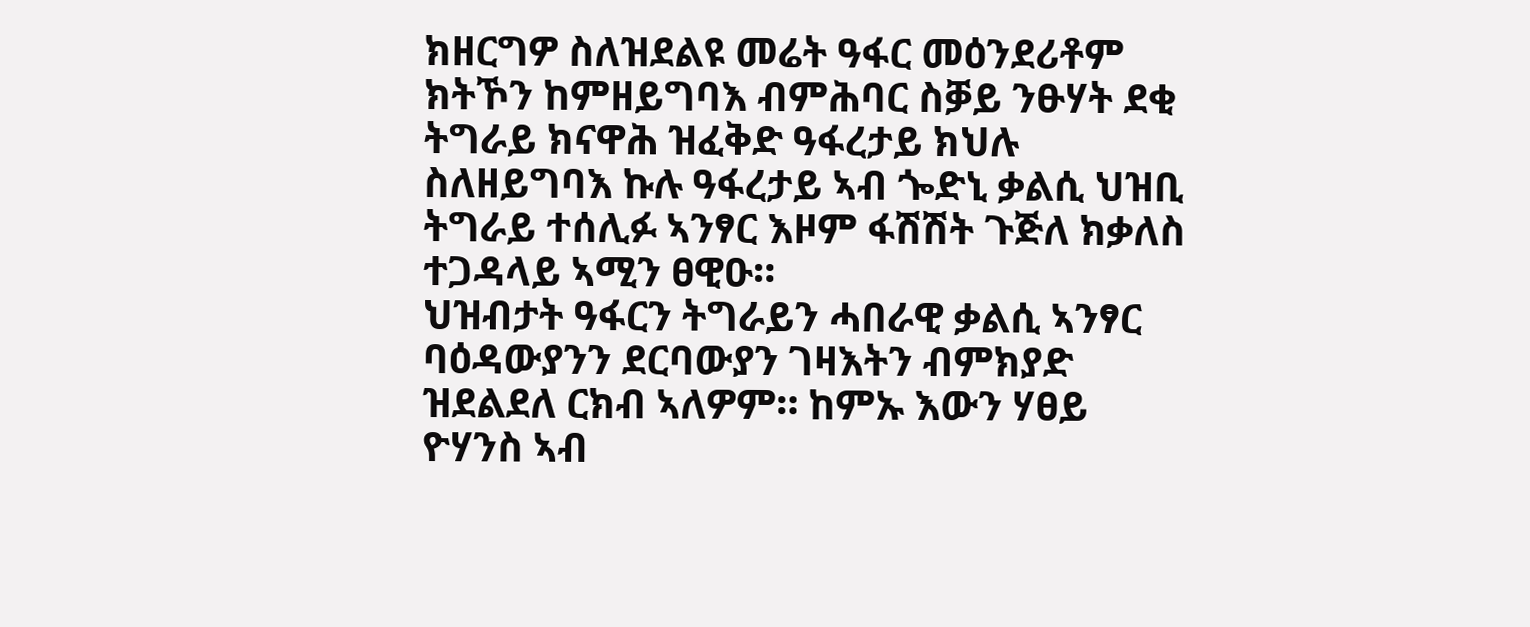ክዘርግዎ ስለዝደልዩ መሬት ዓፋር መዕንደሪቶም ክትኾን ከምዘይግባእ ብምሕባር ስቓይ ንፁሃት ደቂ ትግራይ ክናዋሕ ዝፈቅድ ዓፋረታይ ክህሉ ስለዘይግባእ ኩሉ ዓፋረታይ ኣብ ጐድኒ ቃልሲ ህዝቢ ትግራይ ተሰሊፉ ኣንፃር እዞም ፋሽሽት ጉጅለ ክቃለስ ተጋዳላይ ኣሚን ፀዊዑ።
ህዝብታት ዓፋርን ትግራይን ሓበራዊ ቃልሲ ኣንፃር ባዕዳውያንን ደርባውያን ገዛእትን ብምክያድ ዝደልደለ ርክብ ኣለዎም። ከምኡ እውን ሃፀይ ዮሃንስ ኣብ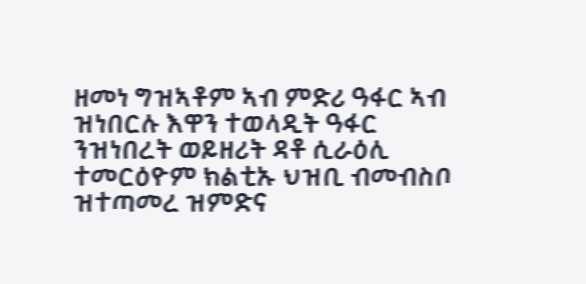ዘመነ ግዝኣቶም ኣብ ምድሪ ዓፋር ኣብ ዝነበርሉ እዋን ተወላዲት ዓፋር ንዝነበረት ወይዘሪት ዳቶ ሲራዕሊ ተመርዕዮም ክልቲኡ ህዝቢ ብመብስቦ ዝተጣመረ ዝምድና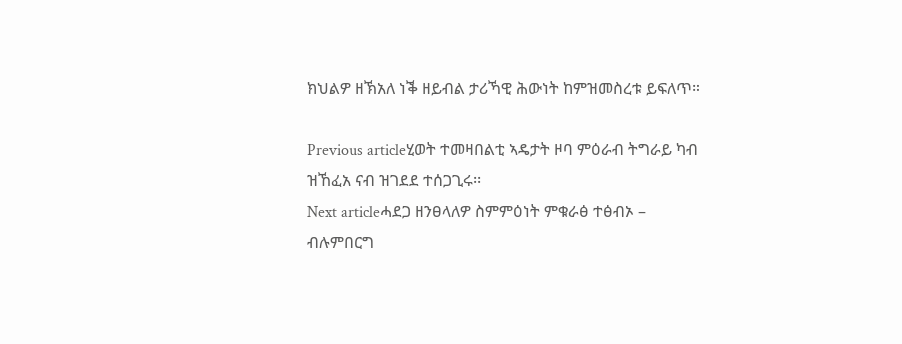ክህልዎ ዘኽአለ ነቕ ዘይብል ታሪኻዊ ሕውነት ከምዝመስረቱ ይፍለጥ።

Previous articleሂወት ተመዛበልቲ ኣዴታት ዞባ ምዕራብ ትግራይ ካብ ዝኸፈአ ናብ ዝገደደ ተሰጋጊሩ፡፡
Next articleሓደጋ ዘንፀላለዎ ስምምዕነት ምቁራፅ ተፅብኦ – ብሉምበርግ